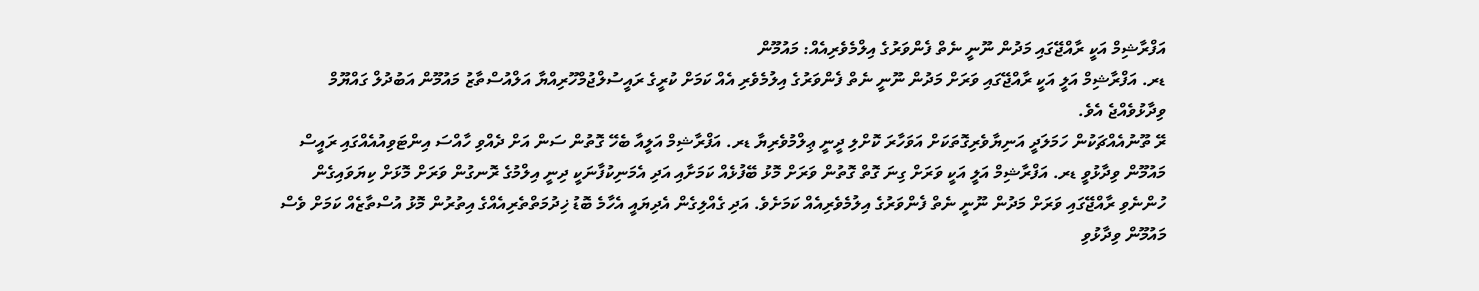އަފްރާޝިމް އަކީ ރާއްޖޭގައި މަދުން ނޫނީ ނެތް ފެންވަރުގެ އިލްމެވެރިއެއް: މައުމޫން
ޑރ. އަފްރާޝިމް އަލީ އަކީ ރާއްޖޭގައި ވަރަށް މަދުން ނޫނީ ނެތް ފެންވަރުގެ އިލުމެވެރި އެއް ކަމަށް ކުރީގެ ރައީސުލްޖުމްހޫރިއްޔާ އަލްއުސްތާޒު މައުމޫން އަބުދުލް ގައްޔޫމް ވިދާޅުވެއްޖެ އެވެ.
ރޭ ތޫނުއެއްޗަކުން ހަމަލަދީ އަނިޔާވެރިގޮތަކަށް އަވަހާރަ ކޮށްލި ދީނީ ޢިލްމުވެރިޔާ ޑރ. އަފްރާޝިމް އަލީއާ ބެހޭ ގޮތުން ސަން އަށް ދެއްވި ހާއްސަ އިންޓަވިއުއެއްގައި ރައީސް މައުމޫން ވިދާޅުވީ ޑރ. އަފްރާޝިމް އަލީ އަކީ ވަރަށް ގިނަ ގޮތް ގޮތުން ވަރަށް މޮޅު ބޭފުޅެއް ކަމަށާއި އަދި އެމަނިކުފާނަކީ ދިނީ އިލްމުގެ ރޮނގުން ވަރަށް މޮޅަށް ކިޔަވައިގެން ހުންނެވި ރާއްޖޭގައި ވަރަށް މަދުން ނޫނީ ނެތް ފެންވަރުގެ އިލުމެވެރިއެއް ކަމަށެވެ. އަދި ގެއްލިގެން އެދިޔައީ އެހާމެ ބޮޑު ޚިދުމަތްތެރިއެއްގެ އިތުރުން މޮޅު އުސްތާޒެއް ކަމަށް ވެސް މައުމޫން ވިދާޅުވި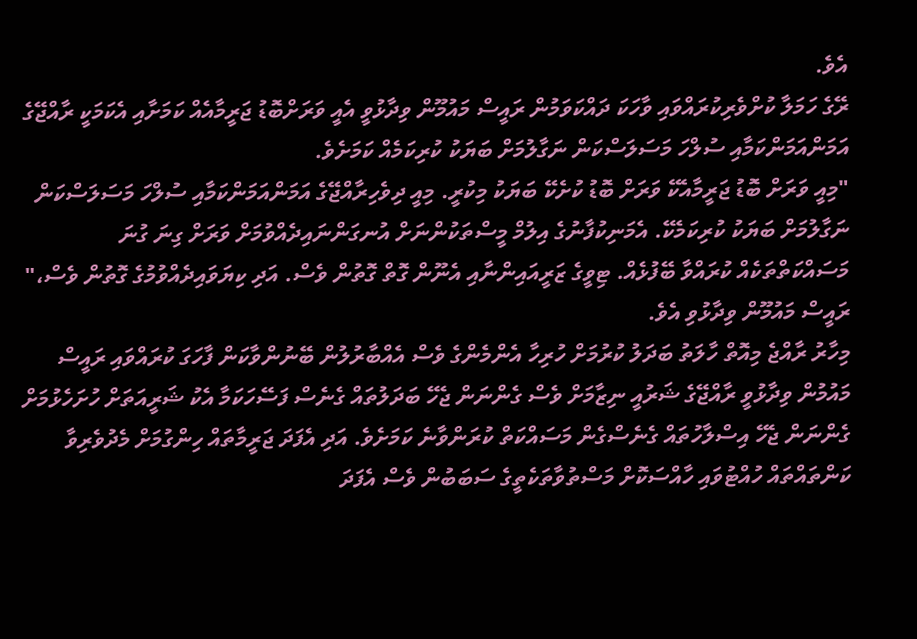އެވެ.
ރޭގެ ހަމަލާ ކުށްވެރިކުރައްވައި ވާހަކަ ދައްކަވަމުން ރައީސް މައުމޫން ވިދާޅުވީ އެއީ ވަރަށްބޮޑު ޖަރީމާއެއް ކަމަށާއި އެކަމަކީ ރާއްޖޭގެ އަމަންއަމަންކަމާއި ސުލްހަ މަސަލަސްކަން ނަގާލުމަށް ބަޔަކު ކުރިކަމެއް ކަމަށެވެ.
"މިއީ ވަރަށް ބޮޑު ޖަރީމާއެކޭ ވަރަށް ބޮޑު ކުށެކޭ ބަޔަކު މިކުރީ. މިއީ ދިވެހިރާއްޖޭގެ އަމަންއަމަންކަމާއި ސުލްހަ މަސަލަސްކަން ނަގާލުމަށް ބަޔަކު ކުރިކަމެކޭ. އެމަނިކުފާނުގެ އިލުމް މީސްތަކުންނަށް އުނގަންނައިދެއްވުމަށް ވަރަށް ގިނަ ގުނަ މަސައްކަތްތަކެއް ކުރައްވާ ބޭފުޅެއް. ޓިވީގެ ޒަރީއައިންނާއި އެނޫން ގޮތް ގޮތުން ވެސް. އަދި ކިޔަވައިދެއްވުމުގެ ގޮތުން ވެސް،" ރައީސް މައުމޫން ވިދާޅުވި އެވެ.
މިހާރު ރާއްޖެ މިއޮތް ހާލަތު ބަދަލު ކުރުމަށް ހުރިހާ އެންމެންގެ ވެސް އެއްބާރުލުން ބޭނުންވާކަން ފާހަގަ ކުރައްވައި ރައީސް މައުމުން ވިދާޅުވީ ރާއްޖޭގެ ޝަރުއީ ނިޒާމަށް ވެސް ގެންނަން ޖެހޭ ބަދަލުތައް ގެނެސް ފަސޭހަކަމާ އެކު ޝަރީއަތަށް ހުށަހެޅުމަށް ގެންނަން ޖެހޭ އިސްލާހުތައް ގެނެސްގެން މަސައްކަތް ކުރަންވާނެ ކަމަށެވެ. އަދި އެފަދަ ޖަރީމާތައް ހިންގުމަށް މެދުވެރިވާ ކަންތައްތައް ހުއްޓުވައި ހާއްސަކޮށް މަސްތުވާތަކެތީގެ ސަބަބުން ވެސް އެފަދަ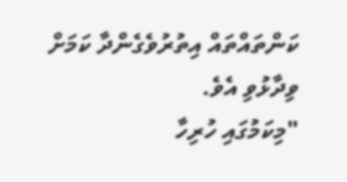ކަންތައްތައް އިތުރުވެގެންދާ ކަމަށް ވިދާޅުވި އެވެ.
"މިކަމުގައި ހުރިހާ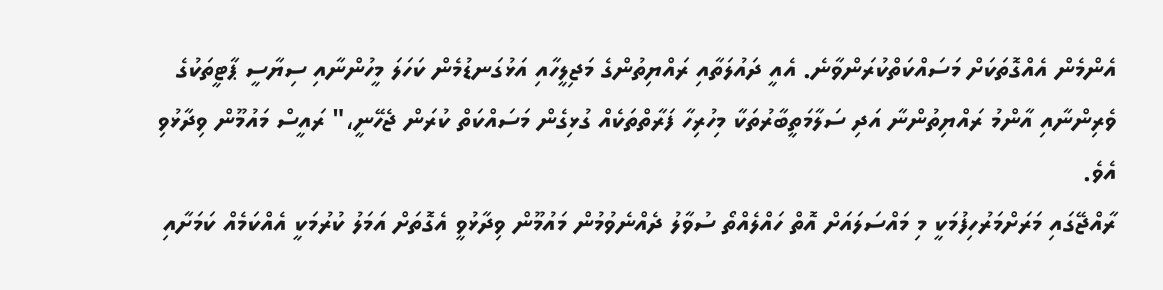އެންމެން އެއްގޮތަކަށް މަސައްކަތްކުރަންވާނެ. އެއީ ދައުލަތާއި ރައްޔިތުންގެ މަޖިލީހާއި އަޅުގަނޑުމެން ކަހަލަ މީހުންނާއި ސިޔާސީ ޕާޓީތަކުގެ ވެރިންނާއި އާންމު ރައްޔިތުންނާ އަދި ސަލާމަތީބާރުތަކާ މިހުރިހާ ފަރާތްތަކެއް ގުޅިގެން މަސައްކަތް ކުރަން ޖެހޭނީ،" ރައީސް މައުމޫން ވިދާޅުވި އެވެ.
ރާއްޖޭގައި މަރަށްމަރުހިފުމަކީ މި މައްސަލައަށް އޮތް ހައްލެއްތޯ ސުވާލު ދެއްނެވުމުން މައުމޫން ވިދާޅުވީ އެގޮތަށް އަމަލު ކުރުމަކީ އެއްކަމެއް ކަމަށާއި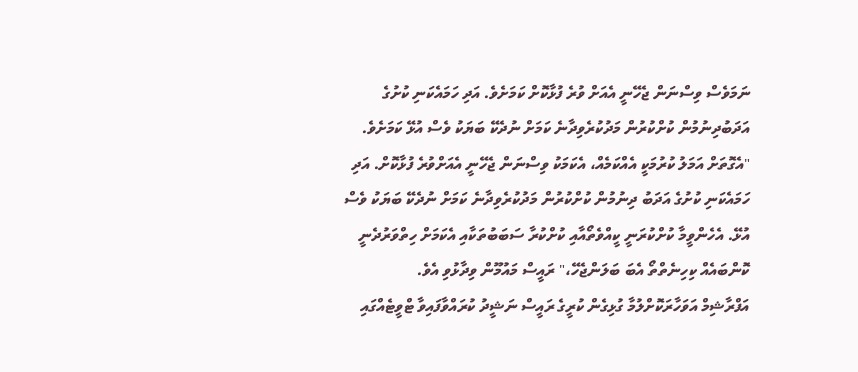ނަމަވެސް ވިސްނަން ޖެހޭނީ އެއަށް ވުރެ ފުޅާކޮށް ކަމަށެވެ. އަދި ހަމައެކަނި ކުށުގެ އަދަބުދިނުމުން ކުށްކުރުން މަދުކުރެވިދާނެ ކަމަށް ނުދެކޭ ބަޔަކު ވެސް އުޅޭ ކަމަށެވެ.
"އެގޮތަށް އަމަލު ކުރުމަކީ އެއްކަމެއް، އެކަމަކު ވިސްނަން ޖެހޭނީ އެއަށްވުރެ ފުޅާކޮށް. އަދި ހަމައެކަނި ކުށުގެ އަދަބު ދިނުމުން ކުށްކުރުން މަދުކުރެވިދާނެ ކަމަށް ނުދެކޭ ބަޔަކު ވެސް އުޅޭ. އެހެންވީމާ ކުށްކުރަނީ ކީއްވެތޯއާއި ކުށްކުރާ ސަބަބުތަކާއި އެކަމަށް ހިތްވަރުދެނީ ކޮންބައެއް ކިހިނެތްތޯ އެބަ ބަލަންޖެހޭ،" ރައީސް މައުމޫން ވިދާޅުވި އެވެ.
އަފްރާޝިމް އަވަހާރަކޮށްލުމާ ގުޅިގެން ކުރީގެ ރައީސް ނަޝީދު ކުރައްވާފައިވާ ޓްވީޓެއްގައި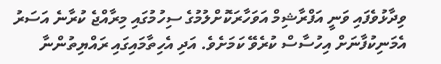ވިދާޅުވެފައި ވަނީ އަފްރާޝިމް އަވަހާރަކޮށްލުމުގެ ސިހުމުގައި މިރާއްޖެ ކުރާނެ އަސަރު އެމަނިކުފާނަށް އިހުސާސް ކުރެވޭ ކަމަށެވެ. އަދި އެހިތާމައިގައި ރައްޔިތުންނާ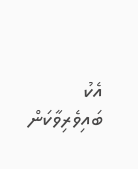އެކު ބައިވެރިވާކަން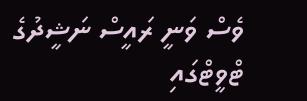ވެސް ވަނީ ރައީސް ނަޝީދުގެ ޓްވީޓްގައި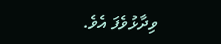ވިދާޅުވެފަ އެވެ.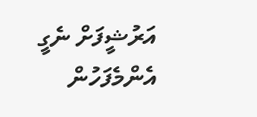އަރުޝީފަށް ނެގީ
އެންމެފަހުން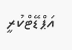އަޕްޑޭޓްކުރީ